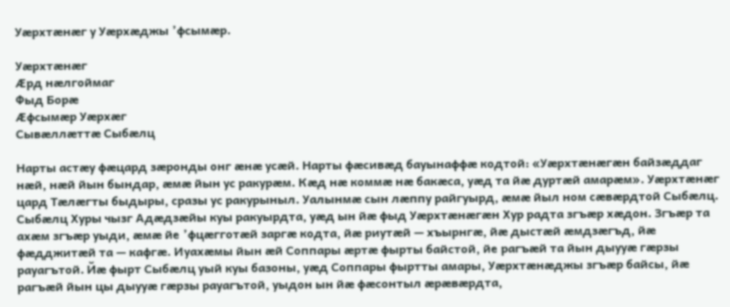Уæрхтæнæг у Уæрхæджы ’фсымæр.

Уæрхтæнæг
Æрд нæлгоймаг
Фыд Борæ
Æфсымæр Уæрхæг
Сывæллæттæ Сыбæлц

Нарты астæу фæцард зæронды онг æнæ усæй. Нарты фæсивæд бауынаффæ кодтой: «Уæрхтæнæгæн байзæддаг нæй, нæй йын бындар, æмæ йын ус ракурæм. Кæд нæ коммæ нæ бакæса, уæд та йæ дуртæй амарæм». Уæрхтæнæг цард Тæлæгты быдыры, сразы ус ракурыныл. Уалынмæ сын лæппу райгуырд, æмæ йыл ном сæвæрдтой Сыбæлц. Сыбæлц Хуры чызг Адæдзæйы куы ракуырдта, уæд ын йæ фыд Уæрхтæнæгæн Хур радта згъæр хæдон. Згъæр та ахæм згъæр уыди, æмæ йе ’фцæгготæй заргæ кодта, йæ риутæй — хъырнгæ, йæ дыстæй æмдзæгъд, йæ фæдджитæй та — кафгæ. Иуахæмы йын æй Соппары æртæ фырты байстой, йе рагъæй та йын дыууæ гæрзы рауагътой. Йæ фырт Сыбæлц уый куы базоны, уæд Соппары фыртты амары, Уæрхтæнæджы згъæр байсы, йæ рагъæй йын цы дыууæ гæрзы рауагътой, уыдон ын йæ фæсонтыл æрæвæрдта,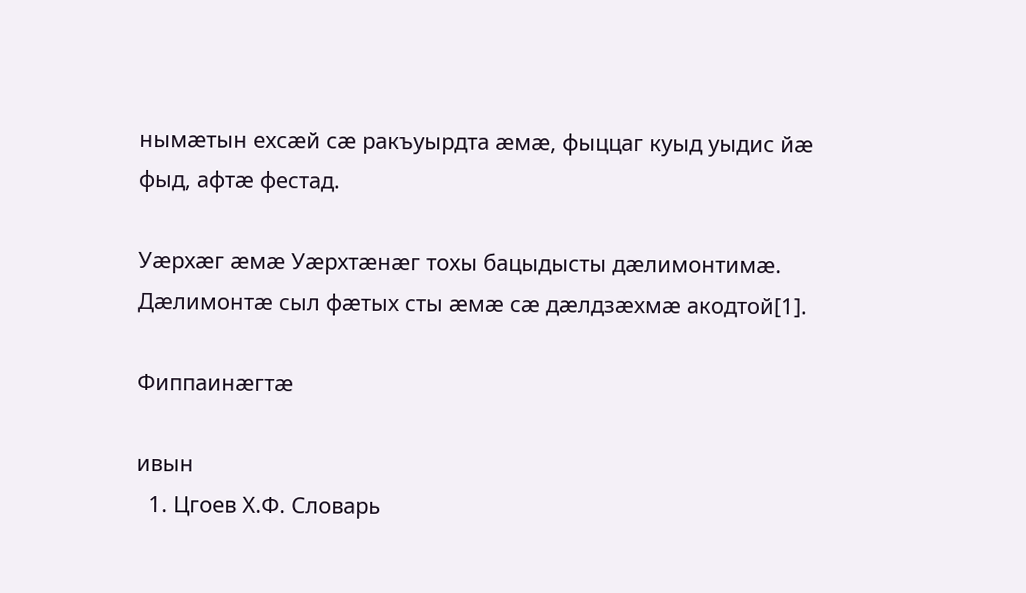нымæтын ехсæй сæ ракъуырдта æмæ, фыццаг куыд уыдис йæ фыд, афтæ фестад.

Уæрхæг æмæ Уæрхтæнæг тохы бацыдысты дæлимонтимæ. Дæлимонтæ сыл фæтых сты æмæ сæ дæлдзæхмæ акодтой[1].

Фиппаинæгтæ

ивын
  1. Цгоев Х.Ф. Словарь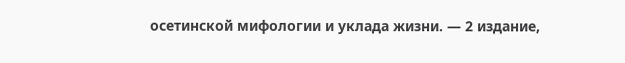осетинской мифологии и уклада жизни. — 2 издание,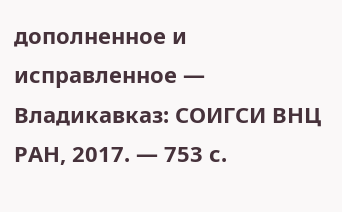дополненное и исправленное — Владикавказ: СОИГСИ ВНЦ РАН, 2017. — 753 с.